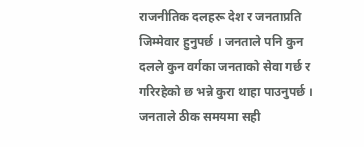राजनीतिक दलहरू देश र जनताप्रति जिम्मेवार हुनुपर्छ । जनताले पनि कुन दलले कुन वर्गका जनताको सेवा गर्छ र गरिरहेको छ भन्ने कुरा थाहा पाउनुपर्छ । जनताले ठीक समयमा सही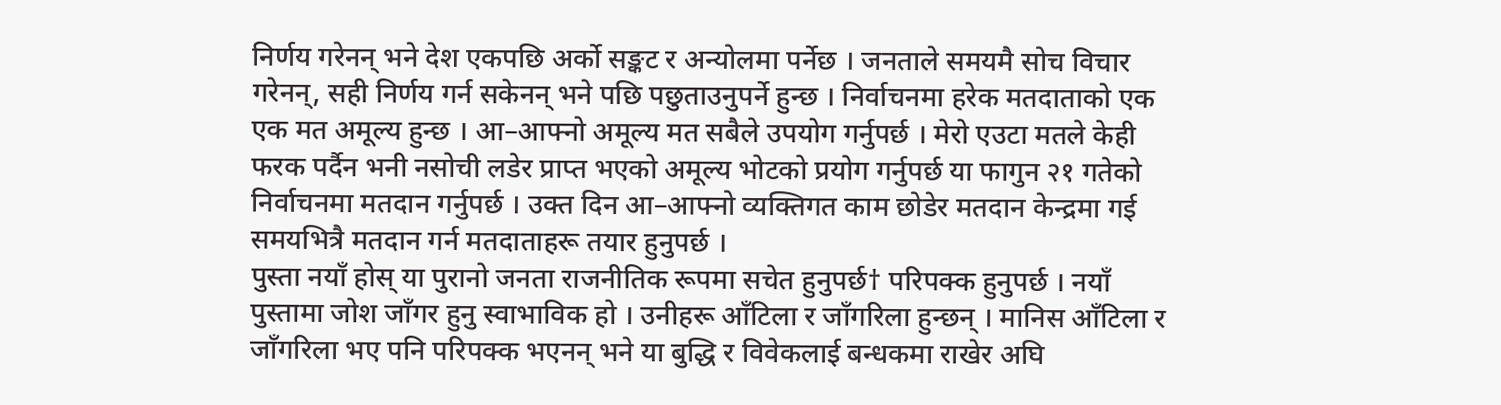निर्णय गरेनन् भने देश एकपछि अर्को सङ्कट र अन्योलमा पर्नेछ । जनताले समयमै सोच विचार गरेनन्, सही निर्णय गर्न सकेनन् भने पछि पछुताउनुपर्ने हुन्छ । निर्वाचनमा हरेक मतदाताको एक एक मत अमूल्य हुन्छ । आ–आफ्नो अमूल्य मत सबैले उपयोग गर्नुपर्छ । मेरो एउटा मतले केही फरक पर्दैन भनी नसोची लडेर प्राप्त भएको अमूल्य भोटको प्रयोग गर्नुपर्छ या फागुन २१ गतेको निर्वाचनमा मतदान गर्नुपर्छ । उक्त दिन आ–आफ्नो व्यक्तिगत काम छोडेर मतदान केन्द्रमा गई समयभित्रै मतदान गर्न मतदाताहरू तयार हुनुपर्छ ।
पुस्ता नयाँ होस् या पुरानो जनता राजनीतिक रूपमा सचेत हुनुपर्छ† परिपक्क हुनुपर्छ । नयाँ पुस्तामा जोश जाँगर हुनु स्वाभाविक हो । उनीहरू आँटिला र जाँगरिला हुन्छन् । मानिस आँटिला र जाँगरिला भए पनि परिपक्क भएनन् भने या बुद्धि र विवेकलाई बन्धकमा राखेर अघि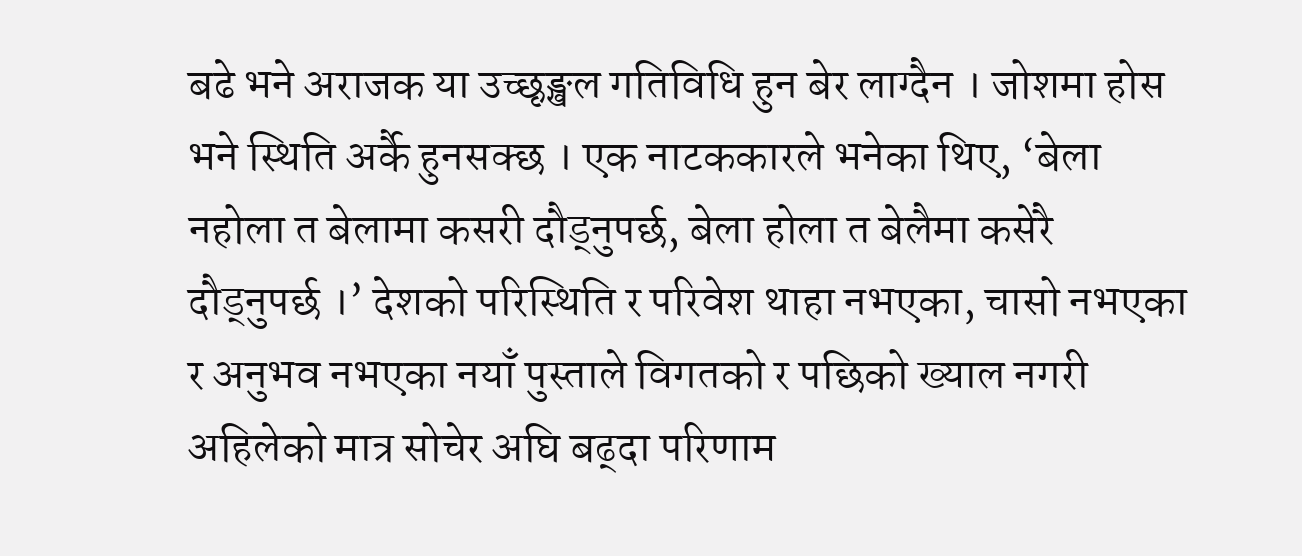बढे भने अराजक या उच्छृङ्खल गतिविधि हुन बेर लाग्दैन । जोशमा होस भने स्थिति अर्कै हुनसक्छ । एक नाटककारले भनेका थिए, ‘बेला नहोला त बेलामा कसरी दौड्नुपर्छ, बेला होला त बेलैमा कसेरै दौड्नुपर्छ ।’ देशको परिस्थिति र परिवेश थाहा नभएका, चासो नभएका र अनुभव नभएका नयाँ पुस्ताले विगतको र पछिको ख्याल नगरी अहिलेको मात्र सोचेर अघि बढ्दा परिणाम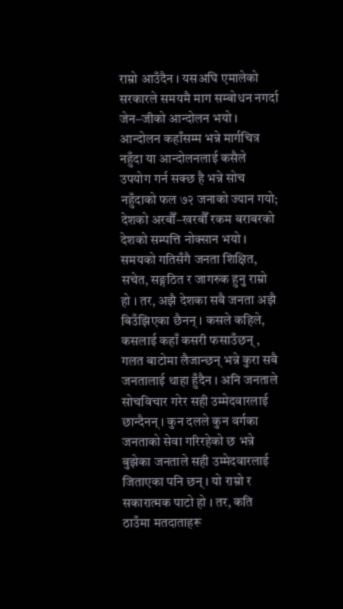राम्रो आउँदैन । यसअघि एमालेको सरकारले समयमै माग सम्बोधन नगर्दा जेन–जीको आन्दोलन भयो । आन्दोलन कहाँसम्म भन्ने मार्गचित्र नहुँदा या आन्दोलनलाई कसैले उपयोग गर्न सक्छ है भन्ने सोच नहुँदाको फल ७२ जनाको ज्यान गयो; देशको अरबौँ–खरबौँ रकम बराबरको देशको सम्पत्ति नोक्सान भयो ।
समयको गतिसँगै जनता शिक्षित, सचेत, सङ्गठित र जागरुक हुनु राम्रो हो । तर, अझै देशका सबै जनता अझै बिउँझिएका छैनन् । कसले कहिले, कसलाई कहाँ कसरी फसाउँछन् , गलत बाटोमा लैजान्छन् भन्ने कुरा सबै जनतालाई थाहा हुँदैन । अनि जनताले सोचविचार गरेर सही उम्मेदवारलाई छान्दैनन् । कुन दलले कुन वर्गका जनताको सेवा गरिरहेको छ भन्ने बुझेका जनताले सही उम्मेदवारलाई जिताएका पनि छन् । यो राम्रो र सकारात्मक पाटो हो । तर, कति ठाउँमा मतदाताहरू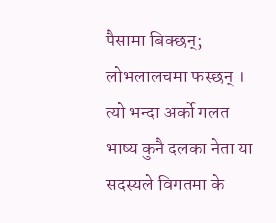पैसामा बिक्छन्; लोभलालचमा फस्छन् । त्यो भन्दा अर्को गलत भाष्य कुनै दलका नेता या सदस्यले विगतमा के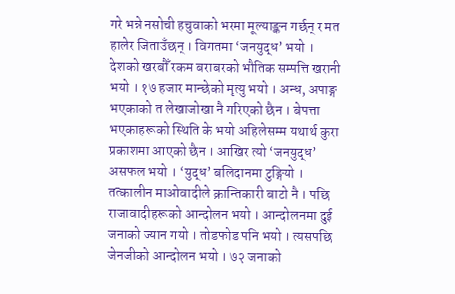गरे भन्ने नसोची हचुवाको भरमा मूल्याङ्कन गर्छन् र मत हालेर जिताउँछन् । विगतमा ‘जनयुद्ध’ भयो । देशको खरबौँ रकम बराबरको भौतिक सम्पत्ति खरानी भयो । १७ हजार मान्छेको मृत्यु भयो । अन्ध, अपाङ्ग भएकाको त लेखाजोखा नै गरिएको छैन । बेपत्ता भएकाहरूको स्थिति के भयो अहिलेसम्म यथार्थ कुरा प्रकाशमा आएको छैन । आखिर त्यो ‘जनयुद्ध’ असफल भयो । ‘युद्ध’ बलिदानमा टुङ्गियो । तत्कालीन माओवादीले क्रान्तिकारी बाटो नै । पछि राजावादीहरूको आन्दोलन भयो । आन्दोलनमा दुई जनाको ज्यान गयो । तोडफोड पनि भयो । त्यसपछि जेनजीको आन्दोलन भयो । ७२ जनाको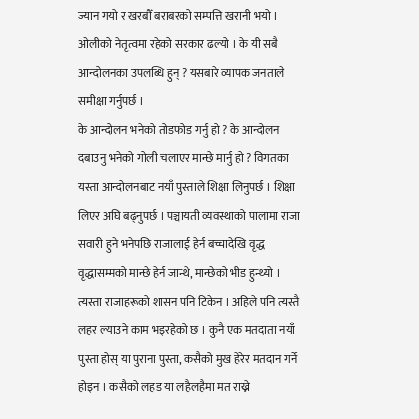ज्यान गयो र खरबौँ बराबरको सम्पत्ति खरानी भयो । ओलीको नेतृत्वमा रहेको सरकार ढल्यो । के यी सबै आन्दोलनका उपलब्धि हुन् ? यसबारे व्यापक जनताले समीक्षा गर्नुपर्छ ।
के आन्दोलन भनेको तोडफोड गर्नु हो ? के आन्दोलन दबाउनु भनेको गोली चलाएर मान्छे मार्नु हो ? विगतका यस्ता आन्दोलनबाट नयाँ पुस्ताले शिक्षा लिनुपर्छ । शिक्षा लिएर अघि बढ्नुपर्छ । पञ्चायती व्यवस्थाको पालामा राजा सवारी हुने भनेपछि राजालाई हेर्न बच्चादेखि वृद्ध वृद्धासम्मको मान्छे हेर्न जान्थे, मान्छेको भीड हुन्थ्यो । त्यस्ता राजाहरूको शासन पनि टिकेन । अहिले पनि त्यस्तै लहर ल्याउने काम भइरहेको छ । कुनै एक मतदाता नयाँ पुस्ता होस् या पुराना पुस्ता, कसैको मुख हेरेर मतदान गर्ने होइन । कसैको लहड या लहैलहैमा मत राख्ने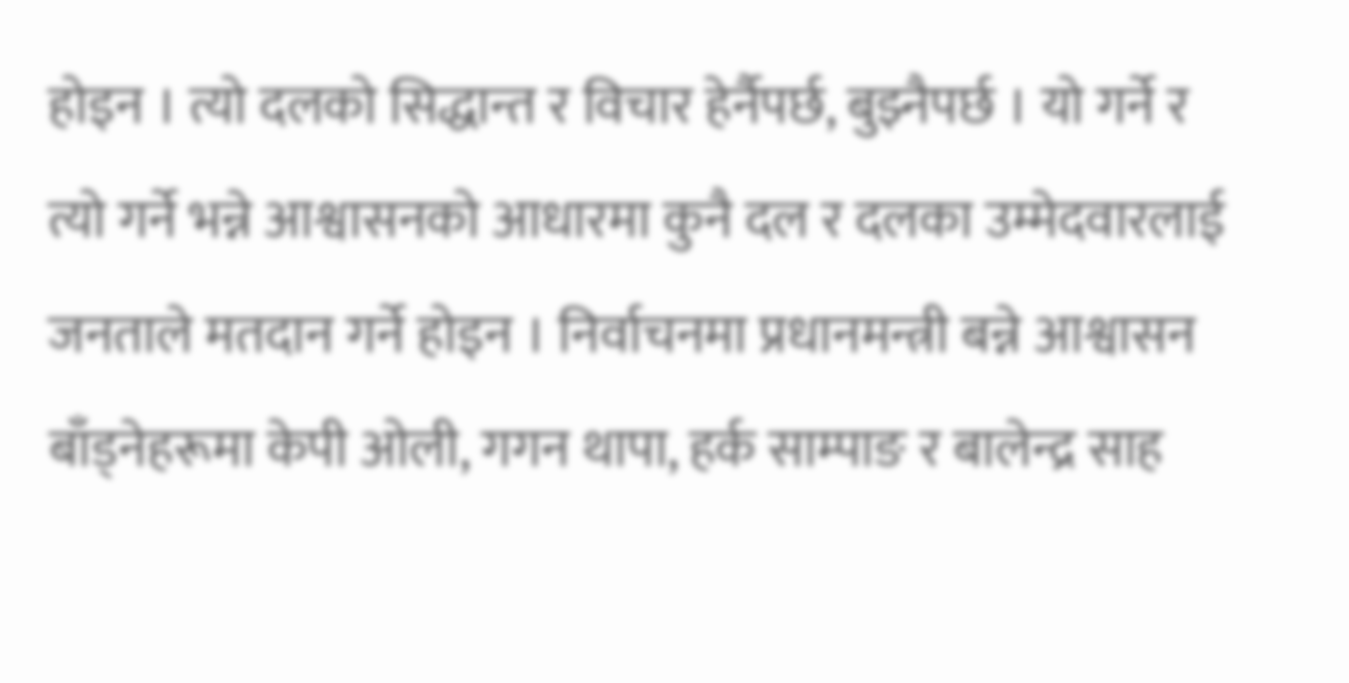होइन । त्यो दलको सिद्धान्त र विचार हेर्नैपर्छ, बुझ्नैपर्छ । यो गर्ने र त्यो गर्ने भन्ने आश्वासनको आधारमा कुनै दल र दलका उम्मेदवारलाई जनताले मतदान गर्ने होइन । निर्वाचनमा प्रधानमन्त्री बन्ने आश्वासन बाँड्नेहरूमा केपी ओली, गगन थापा, हर्क साम्पाङ र बालेन्द्र साह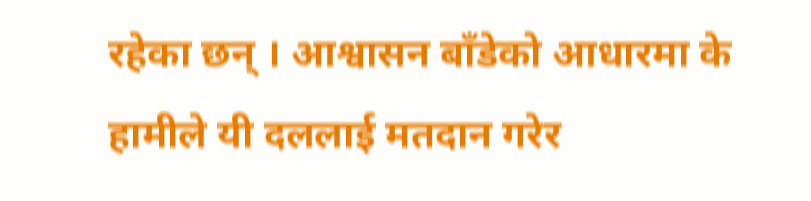रहेका छन् । आश्वासन बाँडेको आधारमा के हामीले यी दललाई मतदान गरेर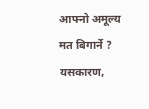आफ्नो अमूल्य मत बिगार्ने ? यसकारण,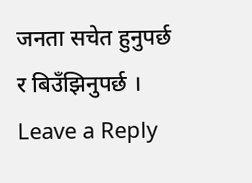जनता सचेत हुनुपर्छ र बिउँझिनुपर्छ ।
Leave a Reply